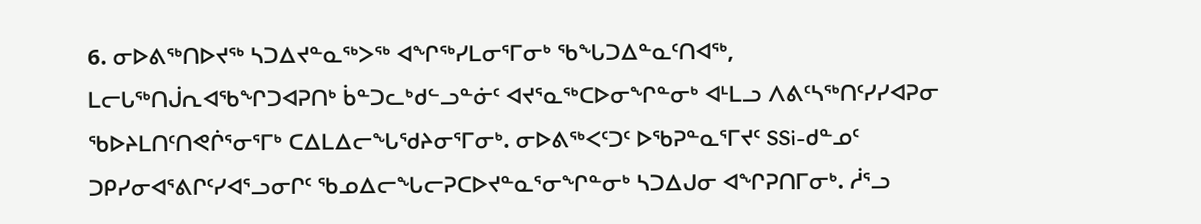6. ᓂᐅᕕᖅᑎᐅᔪᖅ ᓴᑐᐃᔪᓐᓇᖅᐳᖅ ᐊᖏᖅᓯᒪᓂᕐᒥᓂᒃ ᖃᖓᑐᐃᓐᓇᑦᑎᐊᖅ, ᒪᓕᒐᖅᑎᒎᕆᐊᖃᖏᑐᐊᕈᑎᒃ ᑳᓐᑐᓚᒃᑯᓪᓗᓐᓃᑦ ᐊᔪᕐᓇᖅᑕᐅᓂᖏᓐᓂᒃ ᐊᒻᒪᓗ ᐱᕕᑦᓴᖅᑎᑦᓯᓯᐊᕈᓂ ᖃᐅᔨᒪᑎᑦᑎᕙᒌᕐᓂᕐᒥᒃ ᑕᐃᒪᐃᓕᖓᖁᔨᓂᕐᒥᓂᒃ. ᓂᐅᕕᖅᐸᑦᑐᑦ ᐅᖃᕈᓐᓇᕐᒥᔪᑦ SSi-ᑯᓐᓄᑦ ᑐᑭᓯᓂᐊᕐᕕᒋᑦᓯᐊᕐᓗᓂᒋᑦ ᖃᓄᐃᓕᖓᓕᕈᑕᐅᔪᓐᓇᕐᓂᖏᓐᓂᒃ ᓴᑐᐃᒍᓂ ᐊᖏᕈᑎᒥᓂᒃ. ᓲᕐᓗ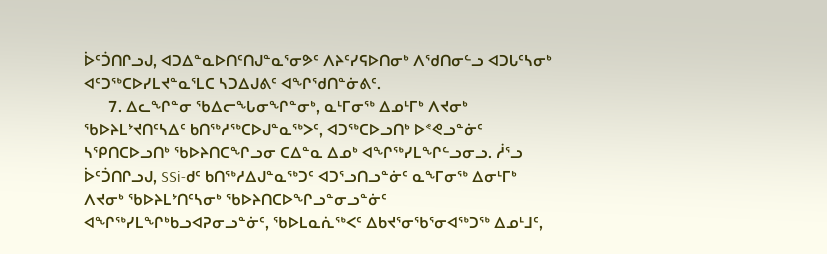ᐆᑦᑑᑎᒋᓗᒍ, ᐊᑐᐃᓐᓇᐅᑎᑦᑎᒍᓐᓇᕐᓂᕗᑦ ᐱᔨᑦᓯᕋᐅᑎᓂᒃ ᐱᖁᑎᓂᓪᓗ ᐊᑐᒐᑦᓴᓂᒃ ᐊᑦᑐᖅᑕᐅᓯᒪᔪᓐᓇᕐᒪᑕ ᓴᑐᐃᒍᕕᑦ ᐊᖏᖁᑎᓐᓃᕕᑦ.
      7. ᐃᓚᖏᓐᓂ ᖃᐃᓕᖓᓂᖏᓐᓂᒃ, ᓇᒻᒥᓂᖅ ᐃᓄᒻᒥᒃ ᐱᔪᓂᒃ ᖃᐅᔨᒪᔾᔪᑎᑦᓴᐃᑦ ᑲᑎᖅᓱᖅᑕᐅᒍᓐᓇᖅᐳᑦ, ᐊᑐᖅᑕᐅᓗᑎᒃ ᐅᕝᕙᓗᓐᓃᑦ ᓴᕿᑎᑕᐅᓗᑎᒃ ᖃᐅᔨᑎᑕᖏᓗᓂ ᑕᐃᓐᓇ ᐃᓄᒃ ᐊᖏᖅᓯᒪᖏᓪᓗᓂᓗ. ᓲᕐᓗ ᐆᑦᑑᑎᒋᓗᒍ, SSi-ᑯᑦ ᑲᑎᖅᓱᐃᒍᓐᓇᖅᑐᑦ ᐊᑐᕐᓗᑎᓗᓐᓃᑦ ᓇᖕᒥᓂᖅ ᐃᓂᒻᒥᒃ ᐱᔪᓂᒃ ᖃᐅᔨᒪᔾᑎᑦᓴᓂᒃ ᖃᐅᔨᑎᑕᐅᖏᓗᓐᓂᓗᓐᓃᑦ ᐊᖏᖅᓯᒪᖏᒃᑲᓗᐊᕈᓂᓗᓐᓃᑦ, ᖃᐅᒪᓇᕇᖅᐸᑦ ᐃᑲᔪᕐᓂᖃᕐᓂᐊᖅᑐᖅ ᐃᓄᒻᒧᑦ,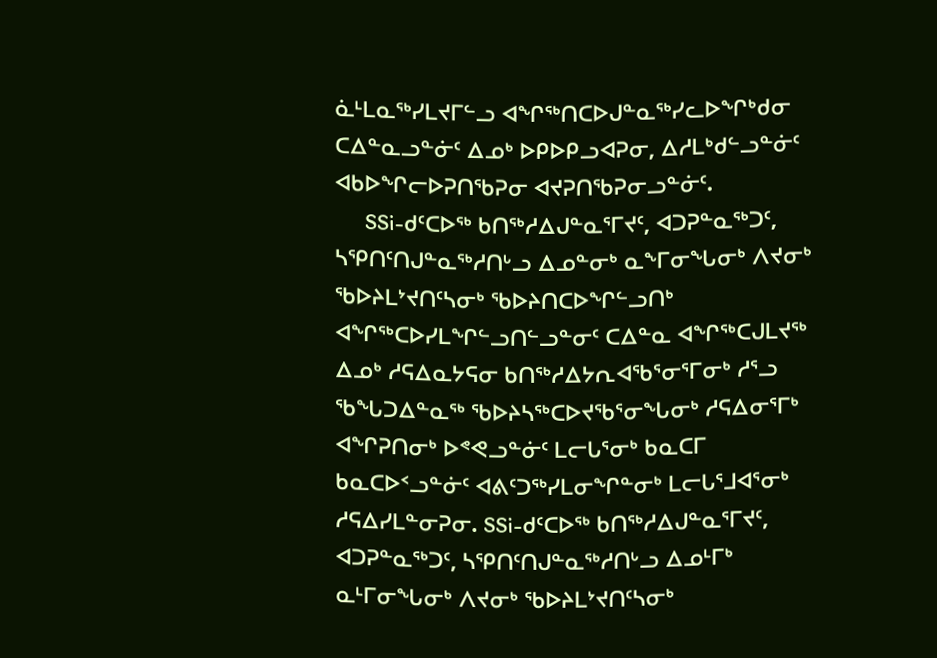ᓈᒻᒪᓇᖅᓯᒪᔪᒥᓪᓗ ᐊᖏᖅᑎᑕᐅᒍᓐᓇᖅᓯᓚᐅᖏᒃᑯᓂ ᑕᐃᓐᓇᓗᓐᓃᑦ ᐃᓄᒃ ᐅᑭᐅᑭᓗᐊᕈᓂ, ᐃᓱᒪᒃᑯᓪᓗᓐᓃᑦ ᐊᑲᐅᖏᓕᐅᕈᑎᖃᕈᓂ ᐊᔪᕈᑎᖃᕈᓂᓗᓐᓃᑦ.
      SSi-ᑯᑦᑕᐅᖅ ᑲᑎᖅᓱᐃᒍᓐᓇᕐᒥᔪᑦ, ᐊᑐᕈᓐᓇᖅᑐᑦ, ᓴᕿᑎᑦᑎᒍᓐᓇᖅᓱᑎᒡᓗ ᐃᓄᓐᓂᒃ ᓇᖕᒥᓂᖓᓂᒃ ᐱᔪᓂᒃ ᖃᐅᔨᒪᔾᔪᑎᑦᓴᓂᒃ ᖃᐅᔨᑎᑕᐅᖏᓪᓗᑎᒃ ᐊᖏᖅᑕᐅᓯᒪᖏᓪᓗᑎᓪᓗᓐᓂᑦ ᑕᐃᓐᓇ ᐊᖏᖅᑕᒍᒪᔪᖅ ᐃᓄᒃ ᓱᕋᐃᓇᔭᕋᓂ ᑲᑎᖅᓱᐃᔭᕆᐊᖃᕐᓂᕐᒥᓂᒃ ᓱᕐᓗ ᖃᖓᑐᐃᓐᓇᖅ ᖃᐅᔨᓴᖅᑕᐅᔪᖃᕐᓂᖓᓂᒃ ᓱᕋᐃᓂᕐᒥᒃ ᐊᖏᕈᑎᓂᒃ ᐅᕝᕙᓗᓐᓃᑦ ᒪᓕᒐᕐᓂᒃ ᑲᓇᑕᒥ ᑲᓇᑕᐅᑉᓗᓐᓃᑦ ᐊᕕᑦᑐᖅᓯᒪᓂᖏᓐᓂᒃ ᒪᓕᒐᕐᒧᐊᕐᓂᒃ ᓱᕋᐃᓯᒪᓐᓂᕈᓂ. SSi-ᑯᑦᑕᐅᖅ ᑲᑎᖅᓱᐃᒍᓐᓇᕐᒥᔪᑦ, ᐊᑐᕈᓐᓇᖅᑐᑦ, ᓴᕿᑎᑦᑎᒍᓐᓇᖅᓱᑎᒡᓗ ᐃᓄᒻᒥᒃ ᓇᒻᒥᓂᖓᓂᒃ ᐱᔪᓂᒃ ᖃᐅᔨᒪᔾᔪᑎᑦᓴᓂᒃ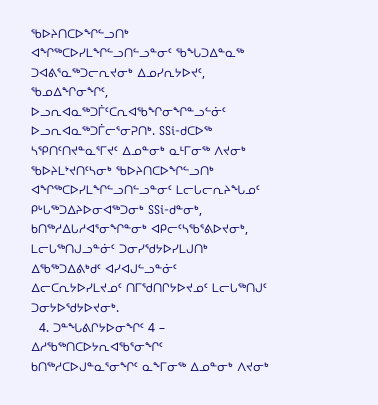ᖃᐅᔨᑎᑕᐅᖏᓪᓗᑎᒃ ᐊᖏᖅᑕᐅᓯᒪᖏᓪᓗᑎᓪᓗᓐᓂᑦ ᖃᖓᑐᐃᓐᓇᖅ ᑐᐊᕕᕐᓇᖅᑐᓕᕆᔪᓂᒃ ᐃᓄᓯᕆᔭᐅᔪᑦ, ᖃᓄᐃᖏᓂᖏᑦ, ᐅᓗᕆᐊᓇᖅᑐᒦᑦᑕᕆᐊᖃᖏᓂᖏᓐᓗᓪᓃᑦ ᐅᓗᕆᐊᓇᖅᑐᒦᓕᕐᓂᕈᑎᒃ. SSi-ᑯᑕᐅᖅ ᓴᕿᑎᑦᑎᔪᓐᓇᕐᒥᔪᑦ ᐃᓄᓐᓂᒃ ᓇᒻᒥᓂᖅ ᐱᔪᓂᒃ ᖃᐅᔨᒪᔾᔪᑎᑦᓴᓂᒃ ᖃᐅᔨᑎᑕᐅᖏᓪᓗᑎᒃ ᐊᖏᖅᑕᐅᓯᒪᖏᓪᓗᑎᓪᓗᓐᓂᑦ ᒪᓕᒐᓕᕆᔨᖓᓄᑦ ᑭᒡᒐᖅᑐᐃᔨᐅᓂᐊᖅᑐᓂᒃ SSi-ᑯᓐᓂᒃ, ᑲᑎᖅᓱᐃᒐᓱᐊᕐᓂᖏᓐᓂᒃ ᐊᑭᓕᑦᓴᖃᕐᕕᐅᔪᓂᒃ, ᒪᓕᒐᖅᑎᒍᓗᓐᓃᑦ ᑐᓂᓯᖁᔭᐅᓯᒪᒍᑎᒃ ᐃᖃᖅᑐᐃᕕᒃᑯᑦ ᐊᓯᐊᒍᓪᓗᓐᓃᑦ ᐃᓕᑕᕆᔭᐅᓯᒪᔪᓄᑦ ᑎᒥᖁᑎᒋᔭᐅᔪᓄᑦ ᒪᓕᒐᖅᑎᒍᑦ ᑐᓂᔭᐅᖁᔭᐅᔪᓂᒃ.
  4. ᑐᓐᖓᕕᒋᔭᐅᓂᖏᑦ 4 – ᐃᓱᖃᖅᑎᑕᐅᔭᕆᐊᖃᕐᓂᖏᑦ ᑲᑎᖅᓱᑕᐅᒍᓐᓇᕐᓂᖏᑦ ᓇᖕᒥᓂᖅ ᐃᓄᓐᓂᒃ ᐱᔪᓂᒃ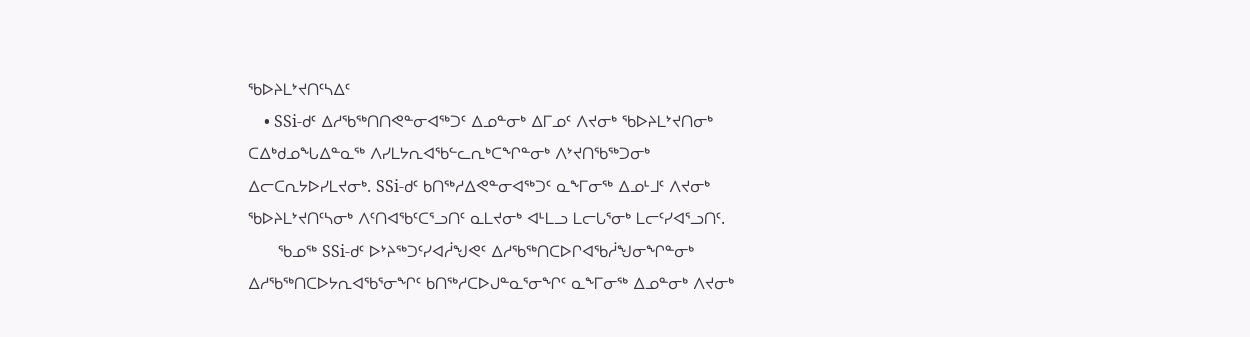ᖃᐅᔨᒪᔾᔪᑎᑦᓴᐃᑦ
    • SSi-ᑯᑦ ᐃᓱᖃᖅᑎᑎᕙᓐᓂᐊᖅᑐᑦ ᐃᓄᓐᓂᒃ ᐃᒥᓄᑦ ᐱᔪᓂᒃ ᖃᐅᔨᒪᔾᔪᑎᓂᒃ ᑕᐃᒃᑯᓄᖓᐃᓐᓇᖅ ᐱᓯᒪᔭᕆᐊᖃᓪᓚᕆᒃᑕᖏᓐᓂᒃ ᐱᔾᔪᑎᖃᖅᑐᓂᒃ ᐃᓕᑕᕆᔭᐅᓯᒪᔪᓂᒃ. SSi-ᑯᑦ ᑲᑎᖅᓱᐃᕙᓐᓂᐊᖅᑐᑦ ᓇᖕᒥᓂᖅ ᐃᓄᒻᒧᑦ ᐱᔪᓂᒃ ᖃᐅᔨᒪᔾᔪᑎᑦᓴᓂᒃ ᐱᑦᑎᐊᖃᑦᑕᕐᓗᑎᑦ ᓇᒪᔪᓂᒃ ᐊᒻᒪᓗ ᒪᓕᒐᕐᓂᒃ ᒪᓕᑦᓯᐊᕐᓗᑎᑦ.
      ᖃᓄᖅ SSi-ᑯᑦ ᐅᔾᔨᖅᑐᑦᓯᐊᓲᖑᕙᑦ ᐃᓱᖃᖅᑎᑕᐅᒋᐊᖃᓲᖑᓂᖏᓐᓂᒃ ᐃᓱᖃᖅᑎᑕᐅᔭᕆᐊᖃᕐᓂᖏᑦ ᑲᑎᖅᓱᑕᐅᒍᓐᓇᕐᓂᖏᑦ ᓇᖕᒥᓂᖅ ᐃᓄᓐᓂᒃ ᐱᔪᓂᒃ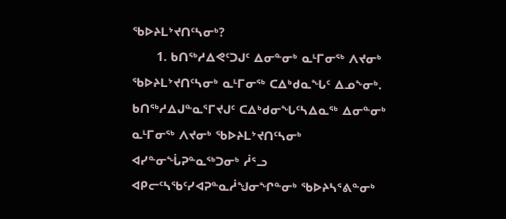ᖃᐅᔨᒪᔾᔪᑎᑦᓴᓂᒃ?
      1. ᑲᑎᖅᓱᐃᕙᑦᑐᒍᑦ ᐃᓂᓐᓂᒃ ᓇᒻᒥᓂᖅ ᐱᔪᓂᒃ ᖃᐅᔨᒪᔾᔪᑎᑦᓴᓂᒃ ᓇᒻᒥᓂᖅ ᑕᐃᒃᑯᓇᖓᑦ ᐃᓄᖕᓂᒃ. ᑲᑎᖅᓱᐃᒍᓐᓇᕐᒥᔪᒍᑦ ᑕᐃᒃᑯᓂᖓᑦᓴᐃᓇᖅ ᐃᓂᓐᓂᒃ ᓇᒻᒥᓂᖅ ᐱᔪᓂᒃ ᖃᐅᔨᒪᔾᔪᑎᑦᓴᓂᒃ ᐊᓯᓐᓂᖔᕈᓐᓇᖅᑐᓂᒃ ᓲᕐᓗ ᐊᑭᓕᑦᓴᖃᑦᓯᐊᕈᓐᓇᓲᖑᓂᖏᓐᓂᒃ ᖃᐅᔨᓴᕐᕕᓐᓂᒃ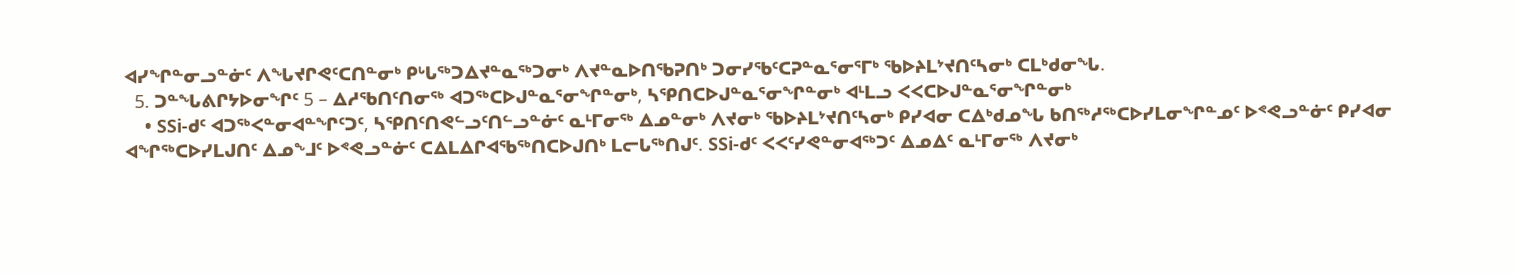ᐊᓯᖏᓐᓂᓗᓐᓃᑦ ᐱᖓᔪᒋᕙᑦᑕᑎᓐᓂᒃ ᑭᒡᒐᖅᑐᐃᔪᓐᓇᖅᑐᓂᒃ ᐱᔪᓐᓇᐅᑎᖃᕈᑎᒃ ᑐᓂᓯᖃᑦᑕᕈᓐᓇᕐᓂᕐᒥᒃ ᖃᐅᔨᒪᔾᔪᑎᑦᓴᓂᒃ ᑕᒪᒃᑯᓂᖓ.
  5. ᑐᓐᖓᕕᒋᔭᐅᓂᖏᑦ 5 – ᐃᓱᖃᑎᑦᑎᓂᖅ ᐊᑐᖅᑕᐅᒍᓐᓇᕐᓂᖏᓐᓂᒃ, ᓴᕿᑎᑕᐅᒍᓐᓇᕐᓂᖏᓐᓂᒃ ᐊᒻᒪᓗ ᐸᐸᑕᐅᒍᓐᓇᕐᓂᖏᓐᓂᒃ
    • SSi-ᑯᑦ ᐊᑐᖅᐸᓐᓂᐊᓐᖏᑦᑐᑦ, ᓴᕿᑎᑦᑎᕙᓪᓗᑦᑎᓪᓗᓐᓃᑦ ᓇᒻᒥᓂᖅ ᐃᓄᓐᓂᒃ ᐱᔪᓂᒃ ᖃᐅᔨᒪᔾᔪᑎᑦᓴᓂᒃ ᑭᓯᐊᓂ ᑕᐃᒃᑯᓄᖓ ᑲᑎᖅᓱᖅᑕᐅᓯᒪᓂᖏᓐᓄᑦ ᐅᕝᕙᓗᓐᓃᑦ ᑭᓯᐊᓂ ᐊᖏᖅᑕᐅᓯᒪᒍᑎᑦ ᐃᓄᖕᒧᑦ ᐅᕝᕙᓗᓐᓃᑦ ᑕᐃᒪᐃᒋᐊᖃᖅᑎᑕᐅᒍᑎᒃ ᒪᓕᒐᖅᑎᒍᑦ. SSi-ᑯᑦ ᐸᐸᑦᓯᕙᓐᓂᐊᖅᑐᑦ ᐃᓄᐃᑦ ᓇᒻᒥᓂᖅ ᐱᔪᓂᒃ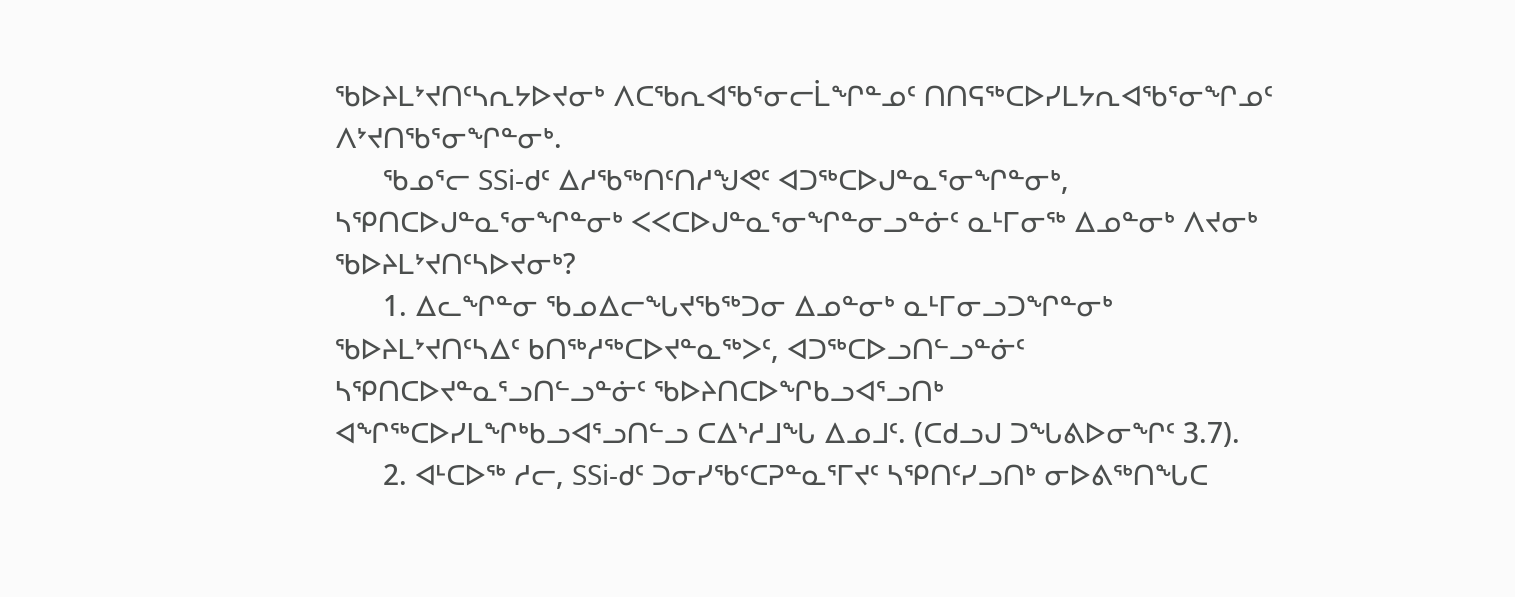ᖃᐅᔨᒪᔾᔪᑎᑦᓴᕆᔭᐅᔪᓂᒃ ᐱᑕᖃᕆᐊᖃᕐᓂᓕᒫᖏᓐᓄᑦ ᑎᑎᕋᖅᑕᐅᓯᒪᔭᕆᐊᖃᕐᓂᖏᓄᑦ ᐱᔾᔪᑎᖃᕐᓂᖏᓐᓂᒃ.
      ᖃᓄᕐᓕ SSi-ᑯᑦ ᐃᓱᖃᖅᑎᑦᑎᓱᖑᕙᑦ ᐊᑐᖅᑕᐅᒍᓐᓇᕐᓂᖏᓐᓂᒃ, ᓴᕿᑎᑕᐅᒍᓐᓇᕐᓂᖏᓐᓂᒃ ᐸᐸᑕᐅᒍᓐᓇᕐᓂᖏᓐᓂᓗᓐᓃᑦ ᓇᒻᒥᓂᖅ ᐃᓄᓐᓂᒃ ᐱᔪᓂᒃ ᖃᐅᔨᒪᔾᔪᑎᑦᓴᐅᔪᓂᒃ?
      1. ᐃᓚᖏᓐᓂ ᖃᓄᐃᓕᖓᔪᖃᖅᑐᓂ ᐃᓄᓐᓂᒃ ᓇᒻᒥᓂᓗᑐᖏᓐᓂᒃ ᖃᐅᔨᒪᔾᔪᑎᑦᓴᐃᑦ ᑲᑎᖅᓱᖅᑕᐅᔪᓐᓇᖅᐳᑦ, ᐊᑐᖅᑕᐅᓗᑎᓪᓗᓐᓃᑦ ᓴᕿᑎᑕᐅᔪᓐᓇᕐᓗᑎᓪᓗᓐᓃᑦ ᖃᐅᔨᑎᑕᐅᖏᑲᓗᐊᕐᓗᑎᒃ ᐊᖏᖅᑕᐅᓯᒪᖏᒃᑲᓗᐊᕐᓗᑎᓪᓗ ᑕᐃᔅᓱᒧᖓ ᐃᓄᒧᑦ. (ᑕᑯᓗᒍ ᑐᖓᕕᐅᓂᖏᑦ 3.7).
      2. ᐊᒻᑕᐅᖅ ᓱᓕ, SSi-ᑯᑦ ᑐᓂᓯᖃᑦᑕᕈᓐᓇᕐᒥᔪᑦ ᓴᕿᑎᑦᓯᓗᑎᒃ ᓂᐅᕕᖅᑎᖓᑕ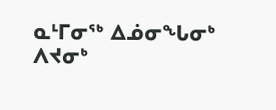ᓇᒻᒥᓂᖅ ᐃᓅᓂᖓᓂᒃ ᐱᔪᓂᒃ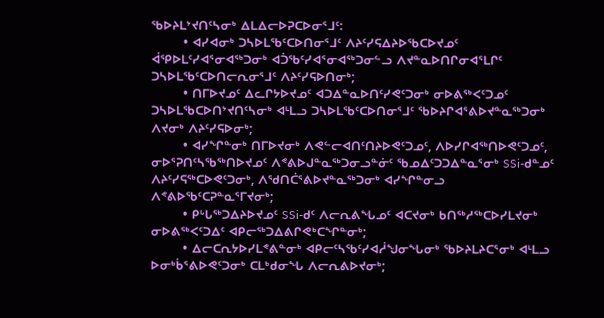ᖃᐅᔨᒪᔾᔪᑎᑦᓴᓂᒃ ᐃᒪᐃᓕᐅᕈᑕᐅᓂᕐᒧᑦ:
        • ᐊᓯᐊᓂᒃ ᑐᓴᐅᒪᖃᑦᑕᐅᑎᓂᕐᒧᑦ ᐱᔨᑦᓯᕋᐃᔨᐅᖃᑕᐅᔪᓄᑦ ᐋᕿᐅᒪᑦᓯᐊᕐᓂᐊᖅᑐᓂᒃ ᐊᑑᖃᑦᓯᐊᕐᓂᐊᖅᑐᓂᓪᓗ ᐱᔪᓐᓇᐅᑎᒋᓂᐊᕐᒪᒋᑦ ᑐᓴᐅᒪᖃᑦᑕᐅᑎᓕᕆᓂᕐᒧᑦ ᐱᔨᑦᓯᕋᐅᑎᓂᒃ;
        • ᑎᒥᐅᔪᓄᑦ ᐃᓚᒋᔭᐅᔪᓄᑦ ᐊᑐᐃᓐᓇᐅᑎᑦᓯᕙᑦᑐᓂᒃ ᓂᐅᕕᖅᐸᑦᑐᓄᑦ ᑐᓴᐅᒪᖃᑕᐅᑎᔾᔪᑎᑦᓴᓂᒃ ᐊᒻᒪᓗ ᑐᓴᐅᒪᖃᑦᑕᐅᑎᓂᕐᒧᑦ ᖃᐅᔨᒋᐊᕐᕕᐅᔪᓐᓇᖅᑐᓂᒃ ᐱᔪᓂᒃ ᐱᔨᑦᓯᕋᐅᓂᒃ;
        • ᐊᓯᖏᓐᓂᒃ ᑎᒥᐅᔪᓂᒃ ᐱᕙᓪᓕᐊᑎᑦᑎᔨᐅᕙᑦᑐᓄᑦ, ᐱᐅᓯᒋᐊᖅᑎᐅᕙᑦᑐᓄᑦ, ᓂᐅᕐᕈᑎᑦᓴᖃᖅᑎᐅᔪᓄᑦ ᐱᕝᕕᐅᒍᓐᓇᖅᑐᓂᓗᓐᓃᑦ ᖃᓄᐃᑦᑐᑐᐃᓐᓇᕐᓂᒃ SSi-ᑯᓐᓄᑦ ᐱᔨᑦᓯᕋᖅᑕᐅᕙᑦᑐᓂᒃ, ᐱᖁᑎᑖᕐᕕᐅᔪᓐᓇᖅᑐᓂᒃ ᐊᓯᖏᓐᓂᓗ ᐱᕝᕕᐅᖃᑦᑕᕈᓐᓇᕐᒥᔪᓂᒃ;
        • ᑭᒡᒐᖅᑐᐃᔨᐅᔪᓄᑦ SSi-ᑯᑦ ᐱᓕᕆᕕᖓᓄᑦ ᐊᑕᔪᓂᒃ ᑲᑎᖅᓱᖅᑕᐅᓯᒪᔪᓂᒃ ᓂᐅᕕᖅᐸᑦᑐᐃᑦ ᐊᑭᓕᖅᑐᐃᕕᒋᕙᒃᑕᖏᓐᓂᒃ;
        • ᐃᓕᑕᕆᔭᐅᓯᒪᕝᕕᓐᓂᒃ ᐊᑭᓕᑦᓴᖃᑦᓯᐊᓲᖑᓂᖓᓂᒃ ᖃᐅᔨᒪᔨᑕᕐᓂᒃ ᐊᒻᒪᓗ ᐅᓂᒃᑳᕐᕕᐅᕙᑦᑐᓂᒃ ᑕᒪᒃᑯᓂᖓ ᐱᓕᕆᕕᐅᔪᓂᒃ;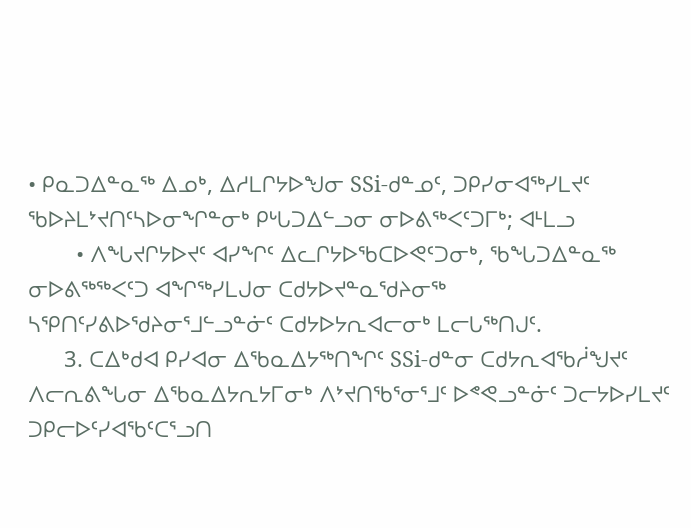• ᑭᓇᑐᐃᓐᓇᖅ ᐃᓄᒃ, ᐃᓱᒪᒋᔭᐅᖑᓂ SSi-ᑯᓐᓄᑦ, ᑐᑭᓯᓂᐊᖅᓯᒪᔪᑦ ᖃᐅᔨᒪᔾᔪᑎᑦᓴᐅᓂᖏᓐᓂᒃ ᑭᒡᒐᑐᐃᓪᓗᓂ ᓂᐅᕕᖅᐸᑦᑐᒥᒃ; ᐊᒻᒪᓗ
        • ᐱᖓᔪᒋᔭᐅᔪᑦ ᐊᓯᖏᑦ ᐃᓚᒋᔭᐅᖃᑕᐅᕙᑦᑐᓂᒃ, ᖃᖓᑐᐃᓐᓇᖅ ᓂᐅᕕᖅᖅᐸᑦᑐ ᐊᖏᖅᓯᒪᒍᓂ ᑕᑯᔭᐅᔪᓐᓇᖁᔨᓂᖅ ᓴᕿᑎᑦᓯᕕᐅᖁᔨᓂᕐᒧᓪᓗᓐᓃᑦ ᑕᑯᔭᐅᔭᕆᐊᓕᓂᒃ ᒪᓕᒐᖅᑎᒍᑦ.
      3. ᑕᐃᒃᑯᐊ ᑭᓯᐊᓂ ᐃᖃᓇᐃᔭᖅᑎᖏᑦ SSi-ᑯᓐᓂ ᑕᑯᔭᕆᐊᖃᓲᖑᔪᑦ ᐱᓕᕆᕕᖓᓂ ᐃᖃᓇᐃᔭᕆᔭᒥᓂᒃ ᐱᔾᔪᑎᖃᕐᓂᕐᒧᑦ ᐅᕝᕙᓗᓐᓃᑦ ᑐᓕᔭᐅᓯᒪᔪᑦ ᑐᑭᓕᐅᑦᓯᐊᖃᑦᑕᕐᓗᑎ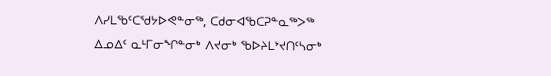ᐱᓯᒪᖃᑦᑕᖁᔭᐅᕙᓐᓂᖅ, ᑕᑯᓂᐊᖃᑕᕈᓐᓇᖅᐳᖅ ᐃᓄᐃᑦ ᓇᒻᒥᓂᖏᓐᓂᒃ ᐱᔪᓂᒃ ᖃᐅᔨᒪᔾᔪᑎᑦᓴᓂᒃ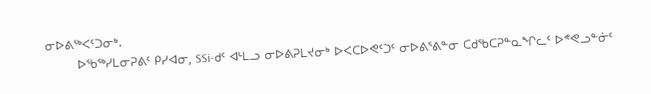ᓂᐅᕕᖅᐸᑦᑐᓂᒃ.
        ᐅᖃᖅᓯᒪᓂᕈᕕᑦ ᑭᓯᐊᓂ, SSi-ᑯᑦ ᐊᒻᒪᓗ ᓂᐅᕕᕈᒪᔪᓂᒃ ᐅᐸᑕᐅᕙᑦᑐᑦ ᓂᐅᕕᕐᕕᓐᓂ ᑕᑯᖃᑕᕈᓐᓇᖏᓚᑦ ᐅᕝᕙᓗᓐᓃᑦ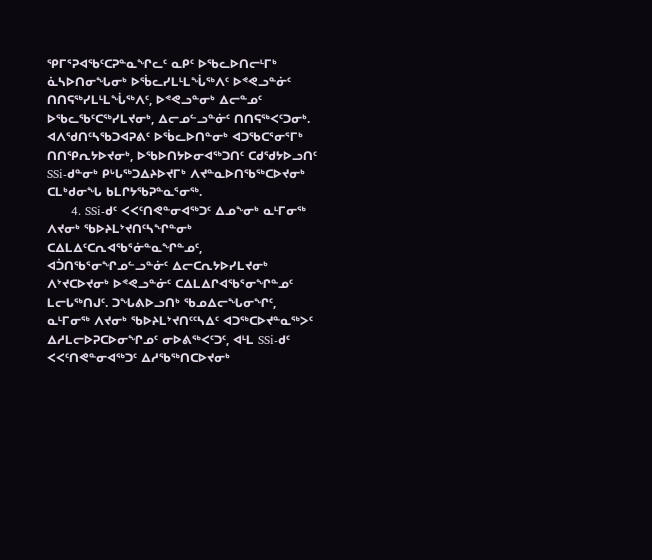ᕿᒥᕐᕈᐊᖃᑦᑕᕈᓐᓇᖏᓚᑦ ᓇᑭᑦ ᐅᖃᓚᐅᑎᓕᒻᒥᒃ ᓈᓴᐅᑎᓂᖓᓂᒃ ᐅᖄᓚᓯᒪᒻᒪᖔᖅᐱᑦ ᐅᕝᕙᓗᓐᓃᑦ ᑎᑎᕋᖅᓯᒪᒻᒪᖔᖅᐱᑦ, ᐅᕝᕙᓗᓐᓂᒃ ᐃᓕᓐᓄᑦ ᐅᖃᓚᖃᑦᑕᖅᓯᒪᔪᓂᒃ, ᐃᓕᓄᓪᓗᓐᓃᑦ ᑎᑎᕋᖅᐸᑦᑐᓂᒃ. ᐊᐱᖁᑎᑦᓴᖃᑐᐊᕈᕕᑦ ᐅᖄᓚᐅᑎᓐᓂᒃ ᐊᑐᖃᑕᕐᓂᕐᒥᒃ ᑎᑎᕿᕆᔭᐅᔪᓂᒃ, ᐅᖃᐅᑎᔭᐅᓂᐊᖅᑐᑎᑦ ᑕᑯᖁᔭᐅᓗᑎᑦ SSi-ᑯᓐᓂᒃ ᑭᒡᒐᖅᑐᐃᔨᐅᔪᒥᒃ ᐱᔪᓐᓇᐅᑎᖃᖅᑕᐅᔪᓂᒃ ᑕᒪᒃᑯᓂᖓ ᑲᒪᒋᔭᖃᕈᓐᓇᕐᓂᖅ.
      4. SSi-ᑯᑦ ᐸᐸᑦᑎᕙᓐᓂᐊᖅᑐᑦ ᐃᓄᖕᓂᒃ ᓇᒻᒥᓂᖅ ᐱᔪᓂᒃ ᖃᐅᔨᒪᔾᔪᑎᑦᓴᖏᓐᓂᒃ ᑕᐃᒪᐃᑦᑕᕆᐊᖃᕐᓃᓐᓇᖏᓐᓄᑦ, ᐊᑑᑎᖃᕐᓂᖏᓄᓪᓗᓐᓃᑦ ᐃᓕᑕᕆᔭᐅᓯᒪᔪᓂᒃ ᐱᔾᔪᑕᐅᔪᓂᒃ ᐅᕝᕙᓗᓐᓃᑦ ᑕᐃᒪᐃᒋᐊᖃᕐᓂᖏᓐᓄᑦ ᒪᓕᒐᖅᑎᒍᑦ. ᑐᖓᕕᐅᓗᑎᒃ ᖃᓄᐃᓕᖓᓂᖏᑦ, ᓇᒻᒥᓂᖅ ᐱᔪᓂᒃ ᖃᐅᔨᒪᔾᔪᑎᑦᑦᓴᐃᑦ ᐊᑐᖅᑕᐅᔪᓐᓇᖅᐳᑦ ᐃᓱᒪᓕᐅᕈᑕᐅᓂᖏᓄᑦ ᓂᐅᕕᖅᐸᑦᑐᑦ, ᐊᒻᒪ SSi-ᑯᑦ ᐸᐸᑦᑎᕙᓐᓂᐊᖅᑐᑦ ᐃᓱᖃᖅᑎᑕᐅᔪᓂᒃ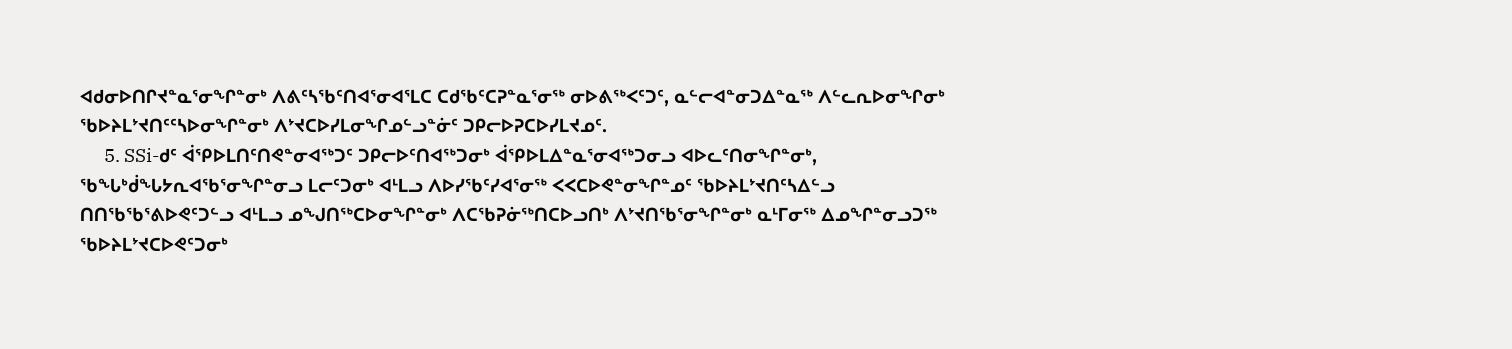ᐊᑯᓂᐅᑎᒋᔪᓐᓇᕐᓂᖏᓐᓂᒃ ᐱᕕᑦᓴᖃᑦᑎᐊᕐᓂᐊᕐᒪᑕ ᑕᑯᖃᑦᑕᕈᓐᓇᕐᓂᖅ ᓂᐅᕕᖅᐸᑦᑐᑦ, ᓇᓪᓕᐊᓐᓂᑐᐃᓐᓇᖅ ᐱᓪᓚᕆᐅᓂᖏᓂᒃ ᖃᐅᔨᒪᔾᔪᑎᑦᑦᓴᐅᓂᖏᓐᓂᒃ ᐱᔾᔪᑕᐅᓯᒪᓂᖏᓄᓪᓗᓐᓃᑦ ᑐᑭᓕᐅᕈᑕᐅᓯᒪᔪᓄᑦ.
      5. SSi-ᑯᑦ ᐋᕿᐅᒪᑎᑦᑎᕙᓐᓂᐊᖅᑐᑦ ᑐᑭᓕᐅᑦᑎᐊᖅᑐᓂᒃ ᐋᕿᐅᒪᐃᓐᓇᕐᓂᐊᖅᑐᓂᓗ ᐊᐅᓚᑦᑎᓂᖏᓐᓂᒃ, ᖃᖓᒃᑰᖓᔭᕆᐊᖃᕐᓂᖏᓐᓂᓗ ᒪᓕᑦᑐᓂᒃ ᐊᒻᒪᓗ ᐱᐅᓯᖃᑦᓯᐊᕐᓂᖅ ᐸᐸᑕᐅᕙᓐᓂᖏᓐᓄᑦ ᖃᐅᔨᒪᔾᔪᑎᑦᓴᐃᓪᓗ ᑎᑎᖃᖃᕐᕕᐅᕙᑦᑐᓪᓗ ᐊᒻᒪᓗ ᓄᖑᑎᖅᑕᐅᓂᖏᓐᓂᒃ ᐱᑕᖃᕈᓃᖅᑎᑕᐅᓗᑎᒃ ᐱᔾᔪᑎᖃᕐᓂᖏᓐᓂᒃ ᓇᒻᒥᓂᖅ ᐃᓄᖏᓐᓂᓗᑐᖅ ᖃᐅᔨᒪᔾᔪᑕᐅᕙᑦᑐᓂᒃ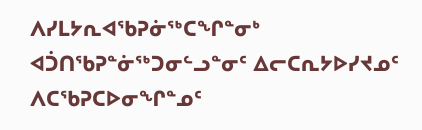ᐱᓯᒪᔭᕆᐊᖃᕈᓃᖅᑕᖏᓐᓂᒃ ᐊᑑᑎᖃᕈᓐᓃᖅᑐᓂᓪᓗᓐᓂᑦ ᐃᓕᑕᕆᔭᐅᓯᔪᓄᑦ ᐱᑕᖃᕈᑕᐅᓂᖏᓐᓄᑦ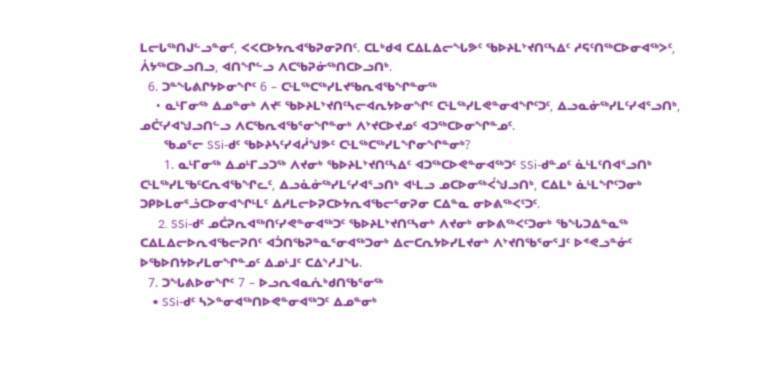ᒪᓕᒐᖅᑎᒍᓪᓗᓐᓂᑦ, ᐸᐸᑕᐅᔭᕆᐊᖃᕈᓂᕈᑎᑦ. ᑕᒪᒃᑯᐊ ᑕᐃᒪᐃᓕᖓᕗᑦ ᖃᐅᔨᒪᔾᔪᑎᑦᓴᐃᑦ ᓱᕋᑦᑎᖅᑕᐅᓂᐊᖅᐳᑦ, ᐲᔭᖅᑕᐅᓗᑎᓗ, ᐊᑎᖏᓪᓗ ᐱᑕᖃᕈᓃᖅᑎᑕᐅᓗᑎᒃ.
  6. ᑐᓐᖓᕕᒋᔭᐅᓂᖏᑦ 6 – ᑕᒻᒪᖅᑕᖅᓯᒪᔪᖃᕆᐊᖃᖏᓐᓂᖅ
    • ᓇᒻᒥᓂᖅ ᐃᓄᓐᓂᒃ ᐱᔪᑦ ᖃᐅᔨᒪᔾᔪᑎᑦᓴᓕᐊᕆᔭᐅᓂᖏᑦ ᑕᒻᒪᖅᓯᒪᕙᓐᓂᐊᖏᑦᑐᑦ, ᐃᓗᓇᓃᖅᓯᒪᑦᓯᐊᕐᓗᑎᒃ, ᓄᑖᑦᓯᐊᖑᓗᑎᓪᓗ ᐱᑕᖃᕆᐊᖃᕐᓂᖏᓐᓂᒃ ᐱᔾᔪᑕᐅᔪᓄᑦ ᐊᑐᖅᑕᐅᓂᖏᓐᓄᑦ.
      ᖃᓄᕐᓕ SSi-ᑯᑦ ᖃᐅᔨᓴᑦᓯᐊᓲᖑᕗᑦ ᑕᒻᒪᖅᑕᖅᓯᒪᖏᓂᖏᓐᓂᒃ?
      1. ᓇᒻᒥᓂᖅ ᐃᓄᒻᒥᓗᑐᖅ ᐱᔪᓂᒃ ᖃᐅᔨᒪᔾᔪᑎᑦᓴᐃᑦ ᐊᑐᖅᑕᐅᕙᓐᓂᐊᖅᑐᑦ SSi-ᑯᓐᓄᑦ ᓈᒻᒪᑦᑎᐊᕐᓗᑎᒃ ᑕᒻᒪᖅᓯᒪᖃᑦᑕᕆᐊᖃᖏᓚᑦ, ᐃᓗᓈᓃᖅᓯᒪᑦᓯᐊᕐᓗᑎᒃ ᐊᒻᒪᓗ ᓄᑕᐅᓂᖅᐹᖑᓗᑎᒃ, ᑕᐃᒪᒃ ᓈᒻᒪᖏᑦᑐᓂᒃ ᑐᑭᐅᒪᓂᕐᓘᑕᐅᓂᐊᖏᒻᒪᑦ ᐃᓱᒪᓕᐅᕈᑕᐅᔭᕆᐊᖃᓕᕐᓂᕈᓂ ᑕᐃᓐᓇ ᓂᐅᕕᖅᐸᑦᑐᑦ.
      2. SSi-ᑯᑦ ᓄᑖᕈᕆᐊᖅᑎᑦᓯᕙᓐᓂᐊᖅᑐᑦ ᖃᐅᔨᒪᔾᔪᑎᑦᓴᓂᒃ ᐱᔪᓂᒃ ᓂᐅᕕᖅᐸᑦᑐᓂᒃ ᖃᖓᑐᐃᓐᓇᖅ ᑕᐃᒪᐃᓕᐅᕆᐊᖃᓕᕈᑎᑦ ᐊᑑᑎᖃᕈᓐᓇᕐᓂᐊᖅᑐᓂᒃ ᐃᓕᑕᕆᔭᐅᓯᒪᔪᓂᒃ ᐱᔾᔪᑎᖃᕐᓂᕐᒧᑦ ᐅᕝᕙᓗᓐᓃᑦ ᐅᖃᐅᑎᔭᐅᓯᒪᓂᖏᓐᓄᑦ ᐃᓄᒻᒧᑦ ᑕᐃᔅᓱᒧᖓ.
  7. ᑐᖓᕕᐅᓂᖏᑦ 7 – ᐅᓗᕆᐊᓇᕇᒃᑯᑎᖃᕐᓂᖅ
    • SSi-ᑯᑦ ᓴᐳᓐᓂᐊᖅᑎᐅᕙᓐᓂᐊᖅᑐᑦ ᐃᓄᓐᓂᒃ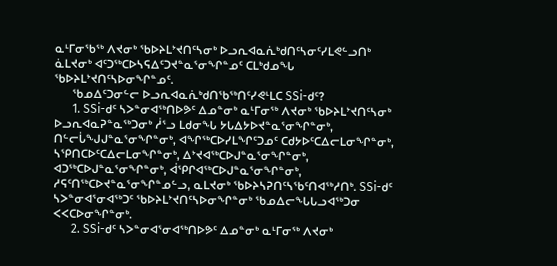ᓇᒻᒥᓂᖃᖅ ᐱᔪᓂᒃ ᖃᐅᔨᒪᔾᔪᑎᑦᓴᓂᒃ ᐅᓗᕆᐊᓇᕇᒃᑯᑎᑦᓴᓂᑦᓯᒪᕙᓪᓗᑎᒃ ᓈᒪᔪᓂᒃ ᐊᑦᑐᖅᑕᐅᓴᕋᐃᑦᑐᔪᓐᓇᕐᓂᖏᓐᓄᑦ ᑕᒪᒃᑯᓄᖓ ᖃᐅᔨᒪᔾᔪᑎᑦᓴᐅᓂᖏᓐᓄᑦ.
      ᖃᓄᐃᑦᑐᓂᓪᓕ ᐅᓗᕆᐊᓇᕇᒃᑯᑎᖃᖅᑎᑦᓯᕙᒻᒪᑕ SSi-ᑯᑦ?
      1. SSi-ᑯᑦ ᓴᐳᓐᓂᐊᖅᑎᐅᕗᑦ ᐃᓄᓐᓂᒃ ᓇᒻᒥᓂᖅ ᐱᔪᓂᒃ ᖃᐅᔨᒪᔾᔪᑎᑦᓴᓂᒃ ᐅᓗᕆᐊᓇᕈᓐᓇᖅᑐᓂᒃ ᓲᕐᓗ ᒪᑯᓂᖓ ᔭᒐᐃᔭᐅᔪᓐᓇᕐᓂᖏᓐᓂᒃ, ᑎᓪᓕᒑᖑᒍᓐᓇᕐᓂᖏᓐᓂᒃ, ᐊᖏᖅᑕᐅᓯᒪᖏᑦᑐᓄᑦ ᑕᑯᔭᐅᑦᑕᐃᓕᒪᓂᖏᓐᓂᒃ, ᓴᕿᑎᑕᐅᑦᑕᐃᓕᒪᓂᖏᓐᓂᒃ, ᐃᔾᔪᐊᖅᑕᐅᒍᓐᓇᕐᓂᖏᓐᓂᒃ, ᐊᑐᖅᑕᐅᒍᓐᓇᕐᓂᖏᓐᓂᒃ, ᐋᕿᒋᐊᖅᑕᐅᒍᓐᓇᕐᓂᖏᓐᓂᒃ, ᓱᕋᑦᑎᖅᑕᐅᔪᓐᓇᕐᓂᖏᓐᓄᓪᓗ, ᓇᒪᔪᓂᒃ ᖃᐅᔨᓴᕈᑎᑦᓴᖃᑦᑎᐊᖅᓱᑎᒃ. SSi-ᑯᑦ ᓴᐳᓐᓂᐊᕐᓂᐊᖅᑐᑦ ᖃᐅᔨᒪᔾᔪᑎᑦᓴᐅᓂᖏᓐᓂᒃ ᖃᓄᐃᓕᖓᒐᓗᐊᖅᑐᓂ ᐸᐸᑕᐅᓂᖏᓐᓂᒃ.
      2. SSi-ᑯᑦ ᓴᐳᓐᓂᐊᕐᓂᐊᖅᑎᐅᕗᑦ ᐃᓄᓐᓂᒃ ᓇᒻᒥᓂᖅ ᐱᔪᓂᒃ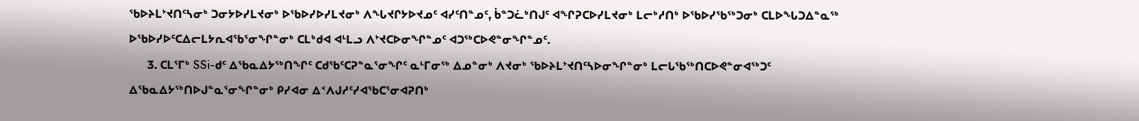ᖃᐅᔨᒪᔾᔪᑎᑦᓴᓂᒃ ᑐᓂᔭᐅᓯᒪᔪᓂᒃ ᐅᖃᐅᓯᐅᓯᒪᔪᓂᒃ ᐱᖓᔪᒋᔭᐅᔪᓄᑦ ᐊᓯᑦᑎᓐᓄᑦ, ᑳᓐᑐᓛᒃᑎᒍᑦ ᐊᖏᕈᑕᐅᓯᒪᔪᓂᒃ ᒪᓕᒃᓱᑎᒃ ᐅᖃᐅᓯᖃᖅᑐᓂᒃ ᑕᒪᐅᖓᑐᐃᓐᓇᖅ ᐅᖃᐅᓯᐅᑦᑕᐃᓕᒪᔭᕆᐊᖃᕐᓂᖏᓐᓂᒃ ᑕᒪᒃᑯᐊ ᐊᒻᒪᓗ ᐱᔾᔪᑕᐅᓂᖏᓐᓄᑦ ᐊᑐᖅᑕᐅᕙᓐᓂᖏᓐᓄᑦ.
      3. ᑕᒪᕐᒥᒃ SSi-ᑯᑦ ᐃᖃᓇᐃᔭᖅᑎᖏᑦ ᑕᑯᖃᑦᑕᕈᓐᓇᕐᓂᖏᑦ ᓇᒻᒥᓂᖅ ᐃᓄᓐᓂᒃ ᐱᔪᓂᒃ ᖃᐅᔨᒪᔾᔪᑎᑦᓴᐅᓂᖏᓐᓂᒃ ᒪᓕᒐᖃᖅᑎᑕᐅᕙᓐᓂᐊᖅᑐᑦ ᐃᖃᓇᐃᔭᖅᑎᐅᒍᓐᓇᕐᓂᖏᓐᓂᒃ ᑭᓯᐊᓂ ᐃᑉᐱᒍᓱᑦᓯᐊᖃᑕᕐᓂᐊᕈᑎᒃ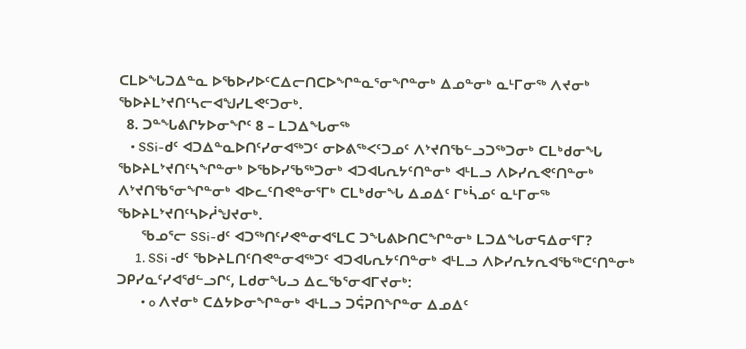ᑕᒪᐅᖓᑐᐃᓐᓇ ᐅᖃᐅᓯᐅᑦᑕᐃᓕᑎᑕᐅᖏᓐᓇᕐᓂᖏᓐᓂᒃ ᐃᓄᓐᓂᒃ ᓇᒻᒥᓂᖅ ᐱᔪᓂᒃ ᖃᐅᔨᒪᔾᔪᑎᑦᓴᓕᐊᖑᓯᒪᕙᑦᑐᓂᒃ.
  8. ᑐᓐᖓᕕᒋᔭᐅᓂᖏᑦ 8 – ᒪᑐᐃᖓᓂᖅ
    • SSi-ᑯᑦ ᐊᑐᐃᓐᓇᐅᑎᑦᓯᓂᐊᖅᑐᑦ ᓂᐅᕕᖅᐸᑦᑐᓄᑦ ᐱᔾᔪᑎᖃᓪᓗᑐᖅᑐᓂᒃ ᑕᒪᒃᑯᓂᖓ ᖃᐅᔨᒪᔾᔪᑎᑦᓴᖏᓐᓂᒃ ᐅᖃᐅᓯᖃᖅᑐᓂᒃ ᐊᑐᐊᒐᕆᔭᑦᑎᓐᓂᒃ ᐊᒻᒪᓗ ᐱᐅᓯᕆᕙᑦᑎᓐᓂᒃ ᐱᔾᔪᑎᖃᕐᓂᖏᓐᓂᒃ ᐊᐅᓚᑦᑎᕙᓐᓂᕐᒥᒃ ᑕᒪᒃᑯᓂᖓ ᐃᓄᐃᑦ ᒥᒃᓵᓄᑦ ᓇᒻᒥᓂᖅ ᖃᐅᔨᒪᔾᔪᑎᑦᓴᐅᓲᖑᔪᓂᒃ.
      ᖃᓄᕐᓕ SSi-ᑯᑦ ᐊᑐᖅᑎᑦᓯᕙᓐᓂᐊᕐᒪᑕ ᑐᖓᕕᐅᑎᑕᖏᓐᓂᒃ ᒪᑐᐃᖓᓂᕋᐃᓂᕐᒥ?
      1. SSi -ᑯᑦ ᖃᐅᔨᒪᑎᑦᑎᕙᓐᓂᐊᖅᑐᑦ ᐊᑐᐊᒐᕆᔭᑦᑎᓐᓂᒃ ᐊᒻᒪᓗ ᐱᐅᓯᕆᔭᕆᐊᖃᖅᑕᑦᑎᓐᓂᒃ ᑐᑭᓯᓇᑦᓯᐊᖁᓪᓗᒋᑦ, ᒪᑯᓂᖓᓗ ᐃᓚᖃᕐᓂᐊᒥᔪᓂᒃ:
        • o ᐱᔪᓂᒃ ᑕᐃᔭᐅᓂᖏᓐᓂᒃ ᐊᒻᒪᓗ ᑐᕌᕈᑎᖏᓐᓂ ᐃᓄᐃᑦ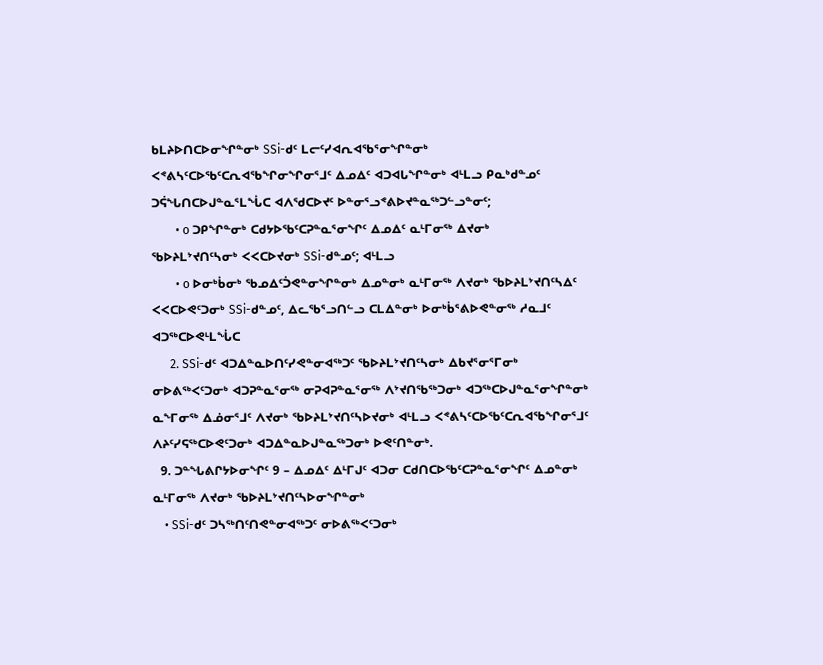ᑲᒪᔨᐅᑎᑕᐅᓂᖏᓐᓂᒃ SSi-ᑯᑦ ᒪᓕᑦᓯᐊᕆᐊᖃᕐᓂᖏᓐᓂᒃ ᐸᕝᕕᓴᑦᑕᐅᖃᑦᑕᕆᐊᖃᖏᓂᖏᓂᕐᒧᑦ ᐃᓄᐃᑦ ᐊᑐᐊᒐᖏᓐᓂᒃ ᐊᒻᒪᓗ ᑭᓇᒃᑯᓐᓄᑦ ᑐᕌᖓᑎᑕᐅᒍᓐᓇᕐᒪᖔᑕ ᐊᐱᖁᑕᐅᔪᑦ ᐅᓐᓂᕐᓗᕝᕕᐅᔪᓐᓇᖅᑐᓪᓗᓐᓂᑦ;
        • o ᑐᑭᖏᓐᓂᒃ ᑕᑯᔭᐅᖃᑦᑕᕈᓐᓇᕐᓂᖏᑦ ᐃᓄᐃᑦ ᓇᒻᒥᓂᖅ ᐃᔪᓂᒃ ᖃᐅᔨᒪᔾᔪᑎᑦᓴᓂᒃ ᐸᐸᑕᐅᔪᓂᒃ SSi-ᑯᓐᓄᑦ; ᐊᒻᒪᓗ
        • o ᐅᓂᒃᑳᓂᒃ ᖃᓄᐃᑦᑑᕙᓐᓂᖏᓐᓂᒃ ᐃᓄᓐᓂᒃ ᓇᒻᒥᓂᖅ ᐱᔪᓂᒃ ᖃᐅᔨᒪᔾᔪᑎᑦᓴᐃᑦ ᐸᐸᑕᐅᕙᑦᑐᓂᒃ SSi-ᑯᓐᓄᑦ, ᐃᓚᖃᕐᓗᑎᓪᓗ ᑕᒪᐃᓐᓂᒃ ᐅᓂᒃᑳᕐᕕᐅᕙᓐᓂᖅ ᓱᓇᒧᑦ ᐊᑐᖅᑕᐅᕙᒻᒪᖔᑕ
      2. SSi-ᑯᑦ ᐊᑐᐃᓐᓇᐅᑎᑦᓯᕙᓐᓂᐊᖅᑐᑦ ᖃᐅᔨᒪᔾᔪᑎᑦᓴᓂᒃ ᐃᑲᔪᕐᓂᕐᒥᓂᒃ ᓂᐅᕕᖅᐸᑦᑐᓂᒃ ᐊᑐᕈᓐᓇᕐᓂᖅ ᓂᕈᐊᕈᓐᓇᕐᓂᖅ ᐱᔾᔪᑎᖃᖅᑐᓂᒃ ᐊᑐᖅᑕᐅᒍᓐᓇᕐᓂᖏᓐᓂᒃ ᓇᖕᒥᓂᖅ ᐃᓅᓂᕐᒧᑦ ᐱᔪᓂᒃ ᖃᐅᔨᒪᔾᔪᑎᑦᓴᐅᔪᓂᒃ ᐊᒻᒪᓗ ᐸᕝᕕᓴᑦᑕᐅᖃᑦᑕᕆᐊᖃᖏᓂᕐᒧᑦ ᐱᔨᑦᓯᕋᖅᑕᐅᕙᑦᑐᓂᒃ ᐊᑐᐃᓐᓇᐅᒍᓐᓇᖅᑐᓂᒃ ᐅᕙᑦᑎᓐᓂᒃ.
  9. ᑐᓐᖓᕕᒋᔭᐅᓂᖏᑦ 9 – ᐃᓄᐃᑦ ᐃᒻᒥᒍᑦ ᐊᑐᓂ ᑕᑯᑎᑕᐅᖃᑦᑕᕈᓐᓇᕐᓂᖏᑦ ᐃᓄᓐᓂᒃ ᓇᒻᒥᓂᖅ ᐱᔪᓂᒃ ᖃᐅᔨᒪᔾᔪᑎᑦᓴᐅᓂᖏᓐᓂᒃ
    • SSi-ᑯᑦ ᑐᓴᖅᑎᑦᑎᕙᓐᓂᐊᖅᑐᑦ ᓂᐅᕕᖅᐸᑦᑐᓂᒃ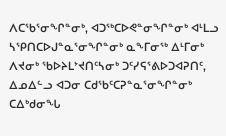ᐱᑕᖃᕐᓂᖏᓐᓂᒃ, ᐊᑐᖅᑕᐅᕙᓐᓂᖏᓐᓂᒃ ᐊᒻᒪᓗ ᓴᕿᑎᑕᐅᒍᓐᓇᕐᓂᖏᓐᓂᒃ ᓇᖕᒥᓂᖅ ᐃᒻᒥᓂᒃ ᐱᔪᓂᒃ ᖃᐅᔨᒪᔾᔪᑎᑦᓴᓂᒃ ᑐᑦᓯᕋᕐᕕᐅᑐᐊᕈᑎᑦ, ᐃᓄᐃᓪᓗ ᐊᑐᓂ ᑕᑯᖃᑦᑕᕈᓐᓇᕐᓂᖏᓐᓂᒃ ᑕᐃᒃᑯᓂᖓ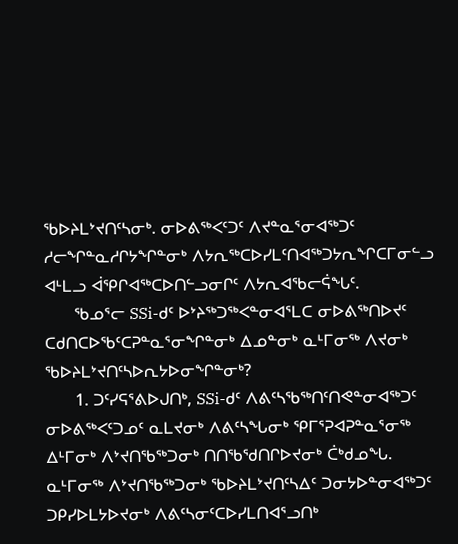ᖃᐅᔨᒪᔾᔪᑎᑦᓴᓂᒃ. ᓂᐅᕕᖅᐸᑦᑐᑦ ᐱᔪᓐᓇᕐᓂᐊᖅᑐᑦ ᓱᓕᖏᓐᓇᓱᒋᔭᖏᓐᓂᒃ ᐱᔭᕆᖅᑕᐅᓯᒪᑦᑎᐊᖅᑐᔭᕆᖏᑕᒥᓂᓪᓗ ᐊᒻᒪᓗ ᐋᕿᒋᐊᖅᑕᐅᑎᓪᓗᓂᒋᑦ ᐱᔭᕆᐊᖃᓕᕌᖓᑦ.
      ᖃᓄᕐᓕ SSi-ᑯᑦ ᐅᔾᔨᖅᑐᖅᐸᓐᓂᐊᕐᒪᑕ ᓂᐅᕕᖅᑎᐅᔪᑦ ᑕᑯᑎᑕᐅᖃᑦᑕᕈᓐᓇᕐᓂᖏᓐᓂᒃ ᐃᓄᓐᓂᒃ ᓇᒻᒥᓂᖅ ᐱᔪᓂᒃ ᖃᐅᔨᒪᔾᔪᑎᑦᓴᐅᕆᔭᐅᓂᖏᓐᓂᒃ?
      1. ᑐᑦᓯᕋᕐᕕᐅᒍᑎᒃ, SSi-ᑯᑦ ᐱᕕᑦᓴᖃᖅᑎᑦᑎᕙᓐᓂᐊᖅᑐᑦ ᓂᐅᕕᖅᐸᑦᑐᓄᑦ ᓇᒪᔪᓂᒃ ᐱᕕᑦᓴᖓᓂᒃ ᕿᒥᕐᕈᐊᕈᓐᓇᕐᓂᖅ ᐃᒻᒥᓂᒃ ᐱᔾᔪᑎᖃᖅᑐᓂᒃ ᑎᑎᖃᖁᑎᒋᐅᔪᓂᒃ ᑖᒃᑯᓄᖓ. ᓇᒻᒥᓂᖅ ᐱᔾᔪᑎᖃᖅᑐᓂᒃ ᖃᐅᔨᒪᔾᔪᑎᑦᓴᐃᑦ ᑐᓂᔭᐅᓐᓂᐊᖅᑐᑦ ᑐᑭᓯᐅᒪᔭᐅᔪᓂᒃ ᐱᕕᑦᓴᓂᑦᑕᐅᓯᒪᑎᐊᕐᓗᑎᒃ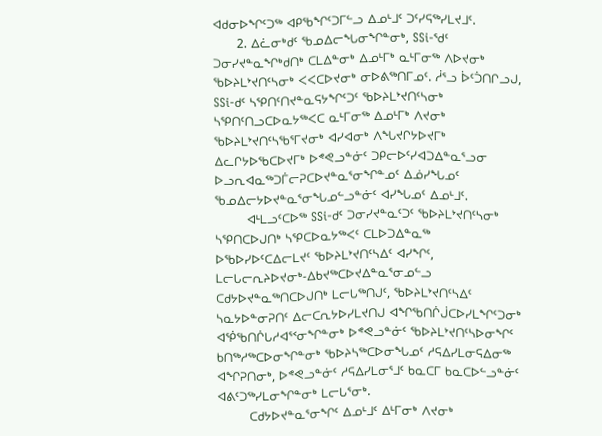ᐊᑯᓂᐅᖏᑦᑐᖅ ᐊᑭᖃᖏᑦᑐᒥᓪᓗ ᐃᓄᒻᒧᑦ ᑐᑦᓯᕋᖅᓯᒪᔪᒧᑦ.
      2. ᐃᓛᓂᒃᑯᑦ ᖃᓄᐃᓕᖓᓂᖏᓐᓂᒃ, SSi-ᖁᑦ ᑐᓂᓯᔪᓐᓇᖏᒃᑯᑎᒃ ᑕᒪᐃᓐᓂᒃ ᐃᓄᒻᒥᒃ ᓇᒻᒥᓂᖅ ᐱᐅᔪᓂᒃ ᖃᐅᔨᒪᔾᔪᑎᑦᓴᓂᒃ ᐸᐸᑕᐅᔪᓂᒃ ᓂᐅᕕᖅᑎᒥᓄᑦ. ᓲᕐᓗ ᐆᑦᑑᑎᒋᓗᒍ, SSi-ᑯᑦ ᓴᕿᑎᑦᑎᔪᓐᓇᕋᔭᖏᑦᑐᑦ ᖃᐅᔨᒪᔾᔪᑎᑦᓴᓂᒃ ᓴᕿᑎᑦᑎᓗᑕᐅᓇᔭᖅᐸᑕ ᓇᒻᒥᓂᖅ ᐃᓄᒻᒥᒃ ᐱᔪᓂᒃ ᖃᐅᔨᒪᔾᔪᑎᑦᓴᖃᕐᒥᔪᓂᒃ ᐊᓯᐊᓂᒃ ᐱᖓᔪᒋᔭᐅᔪᒥᒃ ᐃᓚᒋᔭᐅᖃᑕᐅᔪᒥᒃ ᐅᕝᕙᓗᓐᓃᑦ ᑐᑭᓕᐅᑦᓯᐊᑐᐃᓐᓇᕐᓗᓂ ᐅᓗᕆᐊᓇᖅᑐᒦᓕᕈᑕᐅᔪᓐᓇᕐᓂᖏᓐᓄᑦ ᐃᓅᓯᖓᓄᑦ ᖃᓄᐃᓕᔭᐅᔪᓐᓇᕐᓂᖓᓄᓪᓗᓐᓃᑦ ᐊᓯᖓᓄᑦ ᐃᓄᒻᒧᑦ.
        ᐊᒻᒪᓗᑦᑕᐅᖅ SSi-ᑯᑦ ᑐᓂᓯᔪᓐᓇᑦᑐᑦ ᖃᐅᔨᒪᔾᔪᑎᑦᓴᓂᒃ ᓴᕿᑎᑕᐅᒍᑎᒃ ᓴᕿᑕᐅᓇᔭᖅᐸᑦ ᑕᒪᐅᑐᐃᓐᓇᖅ ᐅᖃᐅᓯᐅᑦᑕᐃᓕᒪᔪᑦ ᖃᐅᔨᒪᔾᔪᑎᑦᓴᐃᑦ ᐊᓯᖏᑦ, ᒪᓕᒐᓕᕆᔨᐅᔪᓂᒃ-ᐃᑲᔪᖅᑕᐅᔪᐃᓐᓇᕐᓂᓄᓪᓗ ᑕᑯᔭᐅᔪᓐᓇᖅᑎᑕᐅᒍᑎᒃ ᒪᓕᒐᖅᑎᒍᑦ, ᖃᐅᔨᒪᔾᔪᑎᑦᓴᐃᑦ ᓴᓇᔭᐅᓐᓂᕈᑎᑦ ᐃᓕᑕᕆᔭᐅᓯᒪᔪᑎᒍ ᐊᖏᖃᑎᒌᒎᑕᐅᓯᒪᖏᑦᑐᓂᒃ ᐊᖀᖃᑎᒌᒐᓱᐊᕐᑉᓂᖏᓐᓂᒃ ᐅᕝᕙᓗᓐᓃᑦ ᖃᐅᔨᒪᔾᔪᑎᑦᓴᐅᓂᖏᑦ ᑲᑎᖅᓱᖅᑕᐅᓂᖏᓐᓂᒃ ᖃᐅᔨᓴᖅᑕᐅᓂᖓᓄᑦ ᓱᕋᐃᓯᒪᓂᕋᐃᓂᖅ ᐊᖏᕈᑎᓂᒃ, ᐅᕝᕙᓗᓐᓃᑦ ᓱᕋᐃᓯᒪᓂᕐᒧᑦ ᑲᓇᑕᒥ ᑲᓇᑕᐅᓪᓗᓐᓃᑦ ᐊᕕᑦᑐᖅᓯᒪᓂᖏᓐᓂᒃ ᒪᓕᒐᕐᓂᒃ.
        ᑕᑯᔭᐅᔪᓐᓇᕐᓂᖏᑦ ᐃᓄᒻᒧᑦ ᐃᒻᒥᓂᒃ ᐱᔪᓂᒃ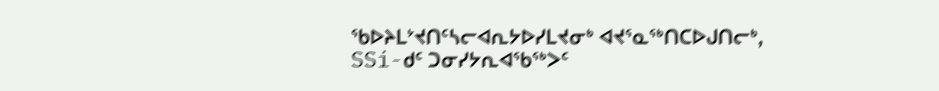ᖃᐅᔨᒪᔾᔪᑎᑦᓴᓕᐊᕆᔭᐅᓯᒪᔪᓂᒃ ᐊᔪᕐᓇᖅᑎᑕᐅᒍᑎᓕᒃ, SSi-ᑯᑦ ᑐᓂᓯᔭᕆᐊᖃᖅᐳᑦ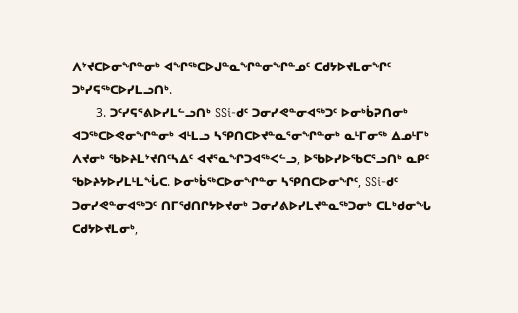ᐱᔾᔪᑕᐅᓂᖏᓐᓂᒃ ᐊᖏᖅᑕᐅᒍᓐᓇᖏᓐᓂᖏᓐᓄᑦ ᑕᑯᔭᐅᔪᒪᓂᖏᑦ ᑐᒃᓯᕋᖅᑕᐅᓯᒪᓗᑎᒃ.
      3. ᑐᑦᓯᕋᕐᕕᐅᓯᒪᓪᓗᑎᒃ SSi-ᑯᑦ ᑐᓂᓯᕙᓐᓂᐊᖅᑐᑦ ᐅᓂᒃᑳᕈᑎᓂᒃ ᐊᑐᖅᑕᐅᕙᓂᖏᓐᓂᒃ ᐊᒻᒪᓗ ᓴᕿᑎᑕᐅᔪᓐᓇᕐᓂᖏᓐᓂᒃ ᓇᒻᒥᓂᖅ ᐃᓄᒻᒥᒃ ᐱᔪᓂᒃ ᖃᐅᔨᒪᔾᔪᑎᑦᓴᐃᑦ ᐊᔪᕐᓇᖏᑐᐊᖅᐸᓪᓗ, ᐅᖃᐅᓯᐅᖃᑕᕐᓗᑎᒃ ᓇᑭᑦ ᖃᐅᔨᔭᐅᓯᒪᒻᒪᖔᑕ. ᐅᓂᒃᑳᖅᑕᐅᓂᖏᓐᓂ ᓴᕿᑎᑕᐅᓂᖏᑦ, SSi-ᑯᑦ ᑐᓂᓯᕙᓐᓂᐊᖅᑐᑦ ᑎᒥᖁᑎᒋᔭᐅᔪᓂᒃ ᑐᓂᓯᕕᐅᓯᒪᔪᓐᓇᖅᑐᓂᒃ ᑕᒪᒃᑯᓂᖓ ᑕᑯᔭᐅᔪᒪᓂᒃ,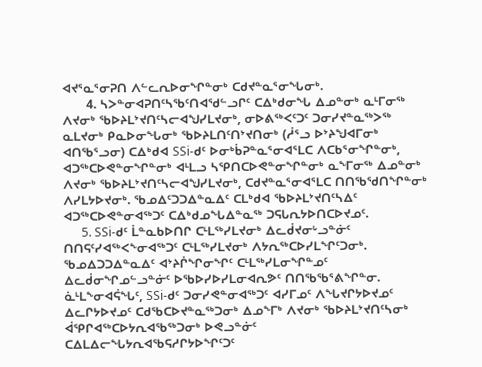ᐊᔪᕐᓇᕐᓂᕈᑎ ᐱᓪᓚᕆᐅᓂᖏᓐᓂᒃ ᑕᑯᔪᓐᓇᕐᓂᖓᓂᒃ.
      4. ᓴᐳᓐᓂᐊᕈᑎᑦᓴᖃᑦᑎᐊᖁᓪᓗᒋᑦ ᑕᐃᒃᑯᓂᖓ ᐃᓄᓐᓂᒃ ᓇᒻᒥᓂᖅ ᐱᔪᓂᒃ ᖃᐅᔨᒪᔾᔪᑎᑦᓴᓕᐊᖑᓯᒪᔪᓂᒃ, ᓂᐅᕕᖅᐸᑦᑐᑦ ᑐᓂᓯᔪᓐᓇᖅᐳᖅ ᓇᒪᔪᓂᒃ ᑭᓇᐅᓂᖓᓂᒃ ᖃᐅᔨᒪᑎᑦᑎᔾᔪᑎᓂᒃ (ᓲᕐᓗ ᐅᔾᔨᖑᐊᒥᓂᒃ ᐊᑎᖃᕐᓗᓂ) ᑕᐃᒃᑯᐊ SSi-ᑯᑦ ᐅᓂᒃᑳᕈᓐᓇᕐᓂᐊᕐᒪᑕ ᐱᑕᑲᕐᓂᖏᓐᓂᒃ, ᐊᑐᖅᑕᐅᕙᓐᓂᖏᓐᓂᒃ ᐊᒻᒪᓗ ᓴᕿᑎᑕᐅᕙᓐᓂᖏᓐᓂᒃ ᓇᖕᒥᓂᖅ ᐃᓄᓐᓂᒃ ᐱᔪᓂᒃ ᖃᐅᔨᒪᔾᔪᑎᑦᓴᓕᐊᖑᓯᒪᔪᓂᒃ, ᑕᑯᔪᓐᓇᕐᓂᐊᕐᒪᑕ ᑎᑎᖃᖁᑎᖏᓐᓂᒃ ᐱᓯᒪᔭᐅᔪᓂᒃ. ᖃᓄᐃᑦᑐᑐᐃᓐᓇᐃᑦ ᑕᒪᒃᑯᐊ ᖃᐅᔨᒪᔾᔪᑎᑦᓴᐃᑦ ᐊᑐᖅᑕᐅᕙᓐᓂᐊᖅᑐᑦ ᑕᐃᒃᑯᓄᖓᐃᓐᓇᖅ ᑐᕋᒐᕆᔭᐅᑎᑕᐅᔪᓄᑦ.
      5. SSi-ᑯᑦ ᒫᓐᓇᑲᐅᑎᒋ ᑕᒻᒪᖅᓯᒪᔪᓂᒃ ᐃᓚᑰᔪᓂᒡᓗᓐᓃᑦ ᑎᑎᕋᑦᓯᐊᖅᐸᖕᓂᐊᖅᑐᑦ ᑕᒻᒪᖅᓯᒪᔪᓂᒃ ᐱᔭᕆᖅᑕᐅᓯᒪᖏᑦᑐᓂᒃ. ᖃᓄᐃᑐᑐᐃᓐᓇᐃᑦ ᐊᔾᔨᒌᖏᓂᖏᑦ ᑕᒻᒪᖅᓯᒪᓂᖏᓐᓄᑦ ᐃᓚᑰᓂᖏᓄᓪᓗᓐᓃᑦ ᐅᖃᐅᓯᐅᓯᒪᓂᐊᕆᕗᑦ ᑎᑎᖃᖃᕐᕕᖏᓐᓂ. ᓈᒻᒪᖕᓂᐊᕌᖓᑦ, SSi-ᑯᑦ ᑐᓂᓯᕙᓐᓂᐊᖅᑐᑦ ᐊᓯᒥᓄᑦ ᐱᖓᔪᒋᔭᐅᔪᓄᑦ ᐃᓚᒋᔭᐅᔪᓄᑦ ᑕᑯᖃᑕᐅᔪᓐᓇᖅᑐᓂᒃ ᐃᓄᖕᒥᒃ ᐱᔪᓂᒃ ᖃᐅᔨᒪᔾᔪᑎᑦᓴᓂᒃ ᐋᕿᒋᐊᖅᑕᐅᔭᕆᐊᖃᖅᑐᓂᒃ ᐅᕙᓗᓐᓃᑦ ᑕᐃᒪᐃᓕᖓᔭᕆᐊᖃᕋᓱᒋᔭᐅᖏᑦᑐᑦ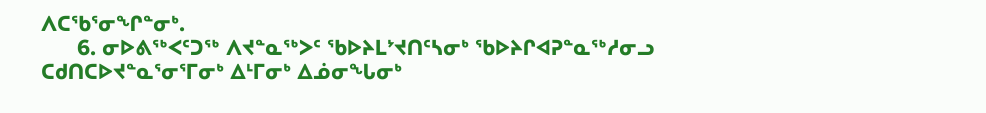ᐱᑕᖃᕐᓂᖏᓐᓂᒃ.
      6. ᓂᐅᕕᖅᐸᑦᑐᖅ ᐱᔪᓐᓇᖅᐳᑦ ᖃᐅᔨᒪᔾᔪᑎᑦᓴᓂᒃ ᖃᐅᔨᒋᐊᕈᓐᓇᖅᓱᓂᓗ ᑕᑯᑎᑕᐅᔪᓐᓇᕐᓂᕐᒥᓂᒃ ᐃᒻᒥᓂᒃ ᐃᓅᓂᖓᓂᒃ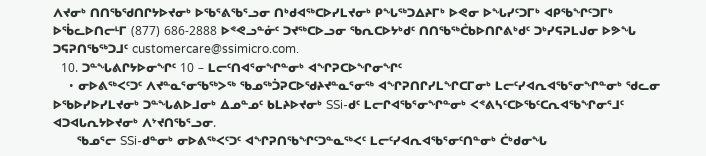ᐱᔪᓂᒃ ᑎᑎᖃᖁᑎᒋᔭᐅᔪᓂᒃ ᐅᖃᕐᕕᖃᕐᓗᓂ ᑎᒃᑯᐊᖅᑕᐅᓯᒪᔪᓂᒃ ᑭᖓᖅᑐᐃᔨᒥᒃ ᐅᕙᓂ ᐅᖓᓯᑦᑐᒥᒃ ᐊᑭᖃᖏᑦᑐᒥᒃ ᐅᖄᓚᐅᑎᓕᒻᒥ (877) 686-2888 ᐅᕝᕙᓗᓐᓃᑦ ᑐᔪᖅᑕᐅᓗᓂ ᖃᕆᑕᐅᔭᒃᑯᑦ ᑎᑎᖃᖅᑖᑲᐅᑎᒋᕕᒃᑯᑦ ᑐᒃᓯᕋᕈᒪᒍᓂ ᐅᕗᖓ ᑐᕋᕈᑎᖃᖅᑐᒧᑦ customercare@ssimicro.com.
  10. ᑐᓐᖓᕕᒋᔭᐅᓂᖏᑦ 10 – ᒪᓕᑦᑎᐊᕐᓂᖏᓐᓂᒃ ᐊᖏᕈᑕᐅᖏᓂᖏᑦ
    • ᓂᐅᕕᖅᐸᑦᑐᑦ ᐱᔪᓐᓇᕐᓂᖃᖅᐳᖅ ᖃᓄᖅᑑᕈᑕᐅᖁᔨᔪᓐᓇᕐᓂᖅ ᐊᖏᕈᑎᒋᓯᒪᖏᑕᒥᓂᒃ ᒪᓕᑦᓯᐊᕆᐊᖃᕐᓂᖏᓐᓂᒃ ᖁᓚᓂ ᐅᖃᐅᓯᐅᓯᒪᔪᓂᒃ ᑐᓐᖓᕕᐅᒧᓂᒃ ᐃᓄᓐᓄᑦ ᑲᒪᔨᐅᔪᓂᒃ SSi-ᑯᑦ ᒪᓕᒋᐊᖃᕐᓂᖏᓐᓂᒃ ᐸᕝᕕᓴᑦᑕᐅᖃᑦᑕᕆᐊᖃᖏᓂᕐᒧᑦ ᐊᑐᐊᒐᕆᔭᐅᔪᓂᒃ ᐱᔾᔪᑎᖃᕐᓗᓂ.
      ᖃᓄᕐᓕ SSi-ᑯᓐᓂᒃ ᓂᐅᕕᖅᐸᑦᑐᑦ ᐊᖏᕈᑎᖃᖏᑦᑐᓐᓇᖅᐸᑦ ᒪᓕᑦᓯᐊᕆᐊᖃᕐᓂᑦᑎᓐᓂᒃ ᑖᒃᑯᓂᖓ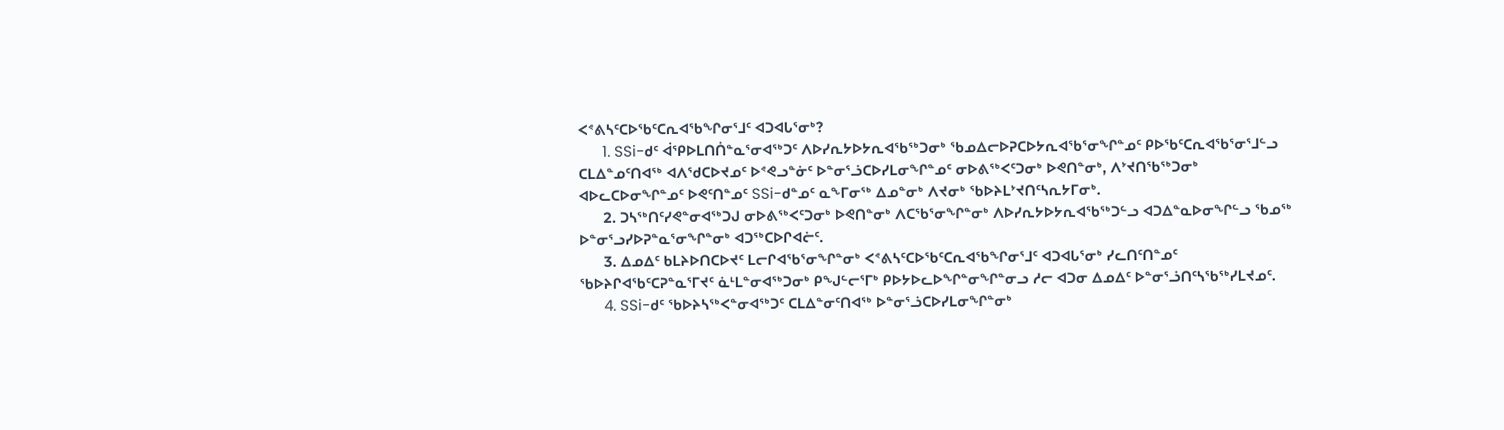ᐸᕝᕕᓴᑦᑕᐅᖃᑦᑕᕆᐊᖃᖏᓂᕐᒧᑦ ᐊᑐᐊᒐᕐᓂᒃ?
      1. SSi-ᑯᑦ ᐋᕿᐅᒪᑎᑏᓐᓇᕐᓂᐊᖅᑐᑦ ᐱᐅᓯᕆᔭᐅᔭᕆᐊᖃᖅᑐᓂᒃ ᖃᓄᐃᓕᐅᕈᑕᐅᔭᕆᐊᖃᕐᓂᖏᓐᓄᑦ ᑭᐅᖃᑦᑕᕆᐊᖃᕐᓂᕐᒧᓪᓗ ᑕᒪᐃᓐᓄᑦᑎᐊᖅ ᐊᐱᖁᑕᐅᔪᓄᑦ ᐅᕝᕙᓗᓐᓃᑦ ᐅᓐᓂᕐᓘᑕᐅᓯᒪᓂᖏᓐᓄᑦ ᓂᐅᕕᖅᐸᑦᑐᓂᒃ ᐅᕙᑎᓐᓂᒃ, ᐱᔾᔪᑎᖃᖅᑐᓂᒃ ᐊᐅᓚᑕᐅᓂᖏᓐᓄᑦ ᐅᕙᑦᑎᓐᓄᑦ SSi-ᑯᓐᓄᑦ ᓇᖕᒥᓂᖅ ᐃᓄᓐᓂᒃ ᐱᔪᓂᒃ ᖃᐅᔨᒪᔾᔪᑎᑦᓴᕆᔭᒥᓂᒃ.
      2. ᑐᓴᖅᑎᑦᓯᕙᓐᓂᐊᖅᑐᒍ ᓂᐅᕕᖅᐸᑦᑐᓂᒃ ᐅᕙᑎᓐᓂᒃ ᐱᑕᖃᕐᓂᖏᓐᓂᒃ ᐱᐅᓯᕆᔭᐅᔭᕆᐊᖃᖅᑐᓪᓗ ᐊᑐᐃᓐᓇᐅᓂᖏᓪᓗ ᖃᓄᖅ ᐅᓐᓂᕐᓗᓯᐅᕈᓐᓇᕐᓂᖏᓐᓂᒃ ᐊᑐᖅᑕᐅᒋᐊᓖᑦ.
      3. ᐃᓄᐃᑦ ᑲᒪᔨᐅᑎᑕᐅᔪᑦ ᒪᓕᒋᐊᖃᕐᓂᖏᓐᓂᒃ ᐸᕝᕕᓴᑦᑕᐅᖃᑦᑕᕆᐊᖃᖏᓂᕐᒧᑦ ᐊᑐᐊᒐᕐᓂᒃ ᓯᓚᑎᑦᑎᓐᓄᑦ ᖃᐅᔨᒋᐊᖃᑦᑕᕈᓐᓇᕐᒥᔪᑦ ᓈᒻᒪᓐᓂᐊᖅᑐᓂᒃ ᑭᖑᓪᓕᕐᒥᒃ ᑭᐅᔭᐅᓚᐅᖏᓐᓂᖏᓐᓂᓗ ᓱᓕ ᐊᑐᓂ ᐃᓄᐃᑦ ᐅᓐᓂᕐᓘᑎᑦᓴᖃᖅᓯᒪᔪᓄᑦ.
      4. SSi-ᑯᑦ ᖃᐅᔨᓴᖅᐸᓐᓂᐊᖅᑐᑦ ᑕᒪᐃᓐᓂᑦᑎᐊᖅ ᐅᓐᓂᕐᓘᑕᐅᓯᒪᓂᖏᓐᓂᒃ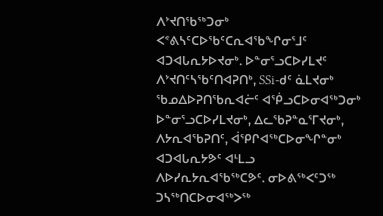ᐱᔾᔪᑎᖃᖅᑐᓂᒃ ᐸᕝᕕᓴᑦᑕᐅᖃᑦᑕᕆᐊᖃᖏᓂᕐᒧᑦ ᐊᑐᐊᒐᕆᔭᐅᔪᓂᒃ. ᐅᓐᓂᕐᓗᑕᐅᓯᒪᔪᑦ ᐱᔾᔪᑎᑦᓴᖃᑦᑎᐊᕈᑎᒃ, SSi-ᑯᑦ ᓈᒪᔪᓂᒃ ᖃᓄᐃᐅᕈᑎᖃᕆᐊᓖᑦ ᐊᖀᓗᑕᐅᓂᐊᖅᑐᓂᒃ ᐅᓐᓂᕐᓗᑕᐅᓯᒪᔪᓂᒃ, ᐃᓚᖃᕈᓐᓇᕐᒥᔪᓂᒃ, ᐱᔭᕆᐊᖃᕈᑎᑦ, ᐋᕿᒋᐊᖅᑕᐅᓂᖏᓐᓂᒃ ᐊᑐᐊᒐᕆᔭᕗᑦ ᐊᒻᒪᓗ ᐱᐅᓯᕆᔭᕆᐊᖃᖅᑕᕗᑦ. ᓂᐅᕕᖅᐸᑦᑐᖅ ᑐᓴᖅᑎᑕᐅᓂᐊᖅᐳᖅ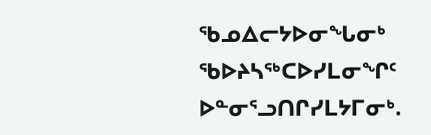ᖃᓄᐃᓕᔭᐅᓂᖓᓂᒃ ᖃᐅᔨᓴᖅᑕᐅᓯᒪᓂᖏᑦ ᐅᓐᓂᕐᓗᑎᒋᓯᒪᔭᒥᓂᒃ.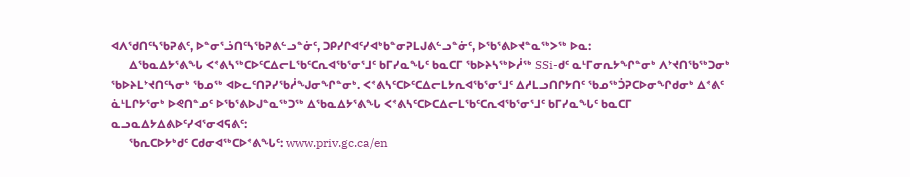ᐊᐱᖁᑎᑦᓴᖃᕈᕕᑦ, ᐅᓐᓂᕐᓘᑎᑦᓴᖃᕈᕕᓪᓗᓐᓃᑦ, ᑐᑭᓯᒋᐊᑦᓯᐊᒃᑲᓐᓂᕈᒪᒍᕕᓪᓗᓐᓃᑦ, ᐅᖃᕐᕕᐅᔪᓐᓇᖅᐳᖅ ᐅᓇ:
      ᐃᖃᓇᐃᔭᕐᕕᖓ ᐸᕝᕕᓴᖅᑕᐅᑦᑕᐃᓕᒪᖃᑦᑕᕆᐊᖃᕐᓂᕐᒧᑦ ᑲᒥᓯᓇᖓᑦ ᑲᓇᑕᒥ ᖃᐅᔨᓴᖅᐅᓲᖅ SSi-ᑯᑦ ᓇᒻᒥᓂᕆᔭᖏᓐᓂᒃ ᐱᔾᔪᑎᖃᖅᑐᓂᒃ ᖃᐅᔨᒪᔾᔪᑎᑦᓴᓂᒃ ᖃᓄᖅ ᐊᐅᓚᑦᑎᕈᓯᖃᓲᖑᓂᖏᓐᓂᒃ. ᐸᕝᕕᓴᑦᑕᐅᑦᑕᐃᓕᒪᔭᕆᐊᖃᕐᓂᕐᒧᑦ ᐃᓱᒪᓗᑎᒋᔭᑎᑦ ᖃᓄᖅᑑᕈᑕᐅᓂᖏᑯᓂᒃ ᐃᕝᕕᑦ ᓈᒻᒪᒋᔭᕐᓂᒃ ᐅᕙᑎᓐᓄᑦ ᐅᖃᕐᕕᐅᒍᓐᓇᖅᑐᖅ ᐃᖃᓇᐃᔭᕐᕕᖓ ᐸᕝᕕᓴᑦᑕᐅᑕᐃᓕᒪᖃᑦᑕᕆᐊᖃᕐᓂᕐᒧᑦ ᑲᒥᓯᓇᖓᑦ ᑲᓇᑕᒥ ᓇᓗᓇᐃᔭᐃᕕᐅᑦᓯᐊᕐᓂᐊᕋᕕᑦ:
      ᖃᕆᑕᐅᔭᒃᑯᑦ ᑕᑯᓂᐊᖅᑕᐅᕝᕕᖓᑦ: www.priv.gc.ca/en